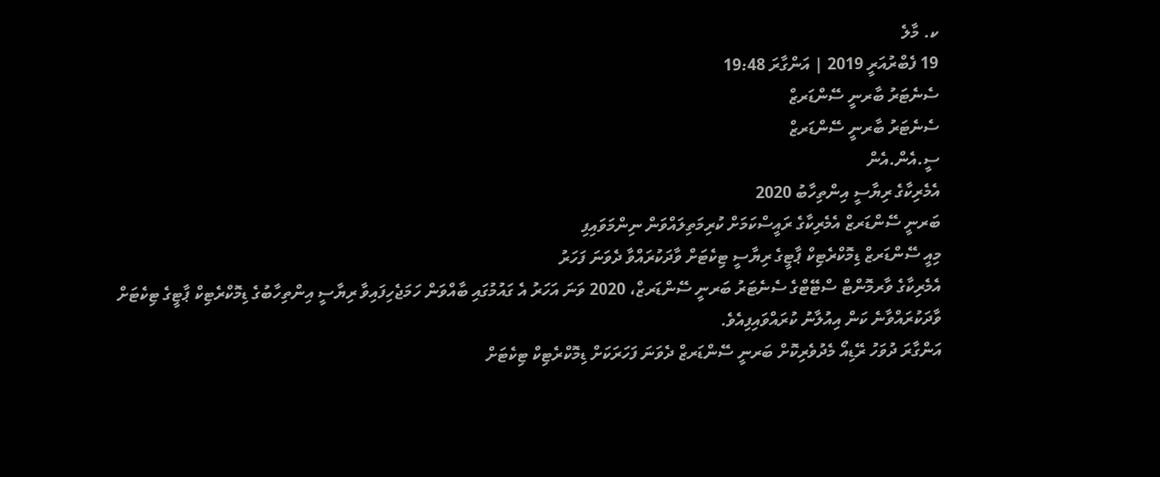ކ. މާލެ
19 ފެބްރުއަރީ 2019 | އަންގާރަ 19:48
ސެނެޓަރު ބާރނީ ސޭންޑަރޒް
ސެނެޓަރު ބާރނީ ސޭންޑަރޒް
ސީ.އެން.އެން
އެމެރިކާގެ ރިޔާސީ އިންތިހާބު 2020
ބަރނީ ސޭންޑަރޒް އެމެރިކާގެ ރައީސްކަމަށް ކުރިމަތިލައްވަން ނިންމަވައިފި
މިއީ ސޭންޑަރޒް ޑިމޮކްރެޓިކް ޕާޓީގެ ރިޔާސީ ޓިކެޓަށް ވާދަކުރައްވާ ދެވަނަ ފަހަރު
އެމެރިކާގެ ވާރމޮންޓް ސްޓޭޓްގެ ސެނެޓަރު ބަރނީ ސޭންޑަރޒް، 2020 ވަނަ އަހަރު އެ ގައުމުގައި ބާއްވަން ހަމަޖެހިފައިވާ ރިޔާސީ އިންތިހާބުގެ ޑިމޮކްރެޓިކް ޕާޓީގެ ޓިކެޓަށް ވާދަކުރައްވާނެ ކަން އިއުލާނު ކުރައްވައިފިއެވެ.
އަންގާރަ ދުވަހު ރޭޑިއޯ މެދުވެރިކޮށް ބަރނީ ސޭންޑަރޒް ދެވަނަ ފަހަރަކަށް ޑިމޮކްރެޓިކް ޓިކެޓަށް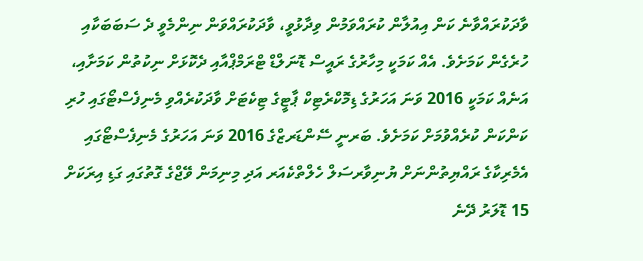ވާދަކުރައްވާނެ ކަން އިއުލާން ކުރައްވަމުން ވިދާޅުވީ، ވާދަކުރައްވަން ނިންމެވީ ދެ ސަބަބަކާއި ހުރެގެން ކަމަށެވެ. އެއް ކަމަކީ މިހާރުގެ ރައީސް ޑޮނަލްޑް ޓްރަމްޕްއާއި ދެކޮޅަށް ނިކުތުން ކަމަށާއި، އަނެއް ކަމަކީ 2016 ވަނަ އަހަރުގެ ޑިމޮކްރެޓިކް ޕާޓީގެ ޓިކެޓަށް ވާދަކުރެއްވި މެނިފެސްޓޯގައި ހުރި ކަންކަން ކުރެއްވުމަށް ކަމަށެވެ. ބަރނީ ސޭންޑަރޒްގެ 2016 ވަނަ އަހަރުގެ މެނިފެސްޓޯގައި އެމެރިކާގެ ރައްޔިތުންނަށް ޔުނިވާރސަލް ހެލްތްކެއަރ އަދި މިނިމަން ވޭޖްގެ ގޮތުގައި ގަޑި އިރަކަށް 15 ޑޮލަރު ދޭނެ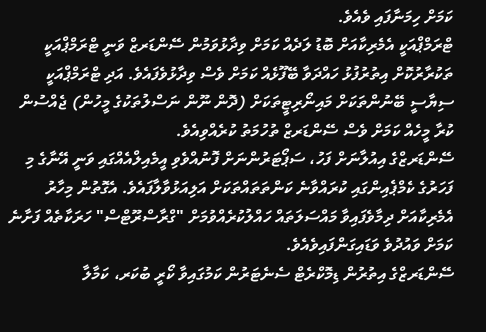ކަމަށް ހިމަނާފައި ވެއެވެ.
ޓްރަމްޕްއަކީ އެމެރިކާއަށް ބޮޑު ލަދެއް ކަމަށް ވިދާޅުވަމުން ސޭންޑަރޒް ވަނީ ޓްރަމްޕްއަކީ ތަކުރާރުކޮށް އިތުރުފުޅު ހައްދަވާ ބޭފޫޅެއް ކަމަށް ވެސް ވިދާޅުވެފައެވެ. އަދި ޓްރަމްޕްއަކީ ސިޔާސީ ބޭނުންތަކަށް މައިނޯރިޓީތަކަށް (ދޮން ނޫން ނަސްލުތަކުގެ މީހުން) ޖެއްސުން ކުރާ މީހެއް ކަމަށް ވެސް ސޭންޑަރޒް ތުހުމަތު ކުރެއްވިއެވެ.
ސޭންޑަރޒްގެ އިއުލާނަށް ފަހު، ސަޕޯޓަރުންނަށް ފޮނުއްވެވި އީމެއިލްއެއްގައި ވަނީ އޭނާގެ މި ފަހަރުގެ ކެމްޕެއިންގައި ކުރައްވާނެ ކަންތަތައްތަކަށް އަލިއަޅުވާލާފައެވެ. އެގޮތުން މިހާރު އެމެރިކާއަށް ދިމާވެފައިވާ މައްސަލަތައް ހައްލުކުރެއްވުމަށް "ގްރާސްރޫޓްސް" ހަރަކާތެއް ފަށާނެ ކަމަށް ވައުދުވެ ވަޑައިގަންފައިވެއެވެ.
ސޭންޑަރޒްގެ އިތުރުން ޑިމޮކްރެޓް ސެނެޓަރުން ކަމުގައިވާ ކޯރީ ބުކަރ، ކަމާލާ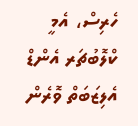ހެރިސް، އެމީ ކްލޮބުޗަރ އެންޑް އެލިޒަބަތް ވޮރެން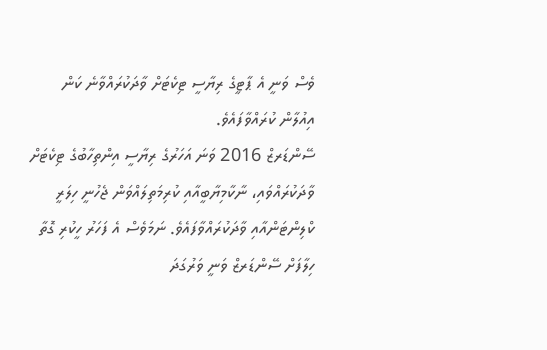ވެސް ވަނީ އެ ޕާޓީގެ ރިޔާސީ ޓިކެޓަށް ވާދަކުރައްވާނެ ކަން އިއުލާން ކުރައްވާފައެވެ.
ސޭންޑަރޒް 2016 ވަނަ އަހަރުގެ ރިޔާސީ އިންތިހާބުގެ ޓިކެޓަށް ވާދަކުރައްވައި، ނާކާމިޔާބީއާއި ކުރިމަތިލައްވަން ޖެހުނީ ހިލަރީ ކްލިންޓަންއާއި ވާދަކުރައްވާފައެވެ. ނަމަވެސް އެ ފަހަރު ހީކުރި ގޮތާ ހިލާފަށް ސޭންޑަރޒް ވަނީ ވަރުގަދަ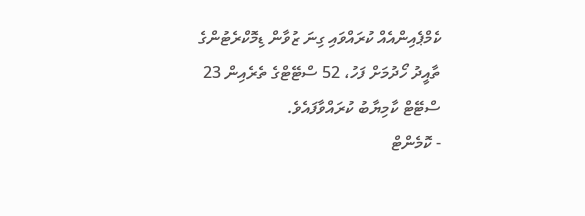ކެމްޕެއިންއެއް ކުރައްވައި ގިނަ ޒުވާން ޑިމޮކްރެޓުންގެ ތާއީދު ހޯދުމަށް ފަހު، 52 ސްޓޭޓްގެ ތެރެއިން 23 ސްޓޭޓް ކާމިޔާބު ކުރައްވާފައެވެ.
- ކޮމެންޓް